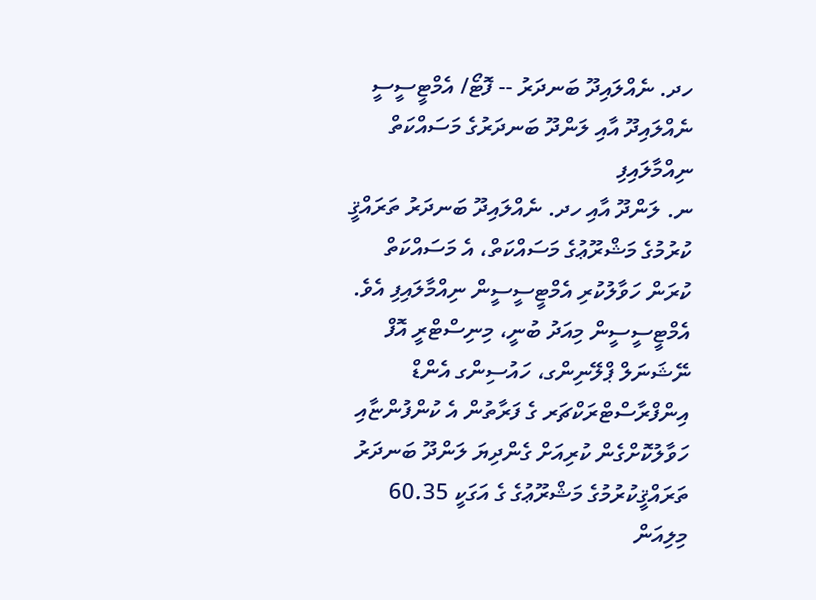ހދ. ނެއްލައިދޫ ބަނދަރު -- ފޮޓޯ/ އެމްޓީސީސީ
ނެއްލައިދޫ އާއި ލަންދޫ ބަނދަރުގެ މަސައްކަތް ނިއްމާލައިފި
ނ. ލަންދޫ އާއި ހދ. ނެއްލައިދޫ ބަނދަރު ތަރައްޤީ ކުރުމުގެ މަޝްރޫޢުގެ މަސައްކަތް، އެ މަސައްކަތް ކުރަން ހަވާލުކުރި އެމްޓީސީސީން ނިއްމާލައިފި އެވެ.
އެމްޓީސީސީން މިއަދު ބުނީ، މިނިސްޓްރީ އޮފް ނޭޝަނަލް ޕްލޭނިންގ، ހައުސިންގ އެންޑް އިންފްރާސްޓްރަކްޗަރ ގެ ފަރާތުން އެ ކުންފުންޏާއި ހަވާލުކޮށްގެން ކުރިއަށް ގެންދިޔަ ލަންދޫ ބަނދަރު ތަރައްޤީކުރުމުގެ މަޝްރޫޢުގެ ގެ އަގަކީ 60.35 މިލިއަން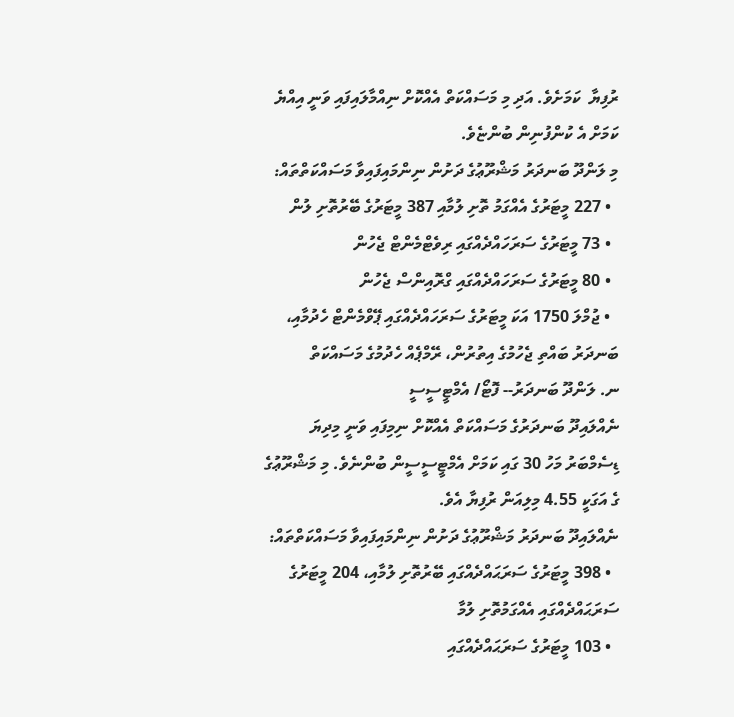ރުފިޔާ  ކަމަށެވެ. އަދި މި މަސައްކަތް އެއްކޮށް ނިއްމާލައިފައި ވަނީ އިއްޔެ ކަމަށް އެ ކުންފުނިން ބުންޏެވެ.
މި ލަންދޫ ބަނދަރު މަޝްރޫޢުގެ ދަށުން ނިންމައިފައިވާ މަސައްކަތްތައް:
  • 227 މީޓަރުގެ އެއްގަމު ތޮށި ލުމާއި 387 މީޓަރުގެ ބޭރުތޮށި ލުން
  • 73 މީޓަރުގެ ސަރަހައްދެއްގައި ރިވެޓްމެންޓް ޖެހުން
  • 80 މީޓަރުގެ ސަރަހައްދެއްގައި ގްރޮއިންސް ޖެހުން
  • ޖުމްލަ 1750 އަކަ މީޓަރުގެ ސަރަހައްދެއްގައި ޕޭވްމެންޓް ހެދުމާއި، ބަނދަރު ބައްތި ޖެހުމުގެ އިތުރުން، ރޭމްޕެއް ހެދުމުގެ މަސައްކަތް
ނ. ލަންދޫ ބަނދަރު-- ފޮޓޯ/ އެމްޓީސީސީ
ނެއްލައިދޫ ބަނދަރުގެ މަސައްކަތް އެއްކޮށް ނިމިފައި ވަނީ މިދިޔަ ޑިސެމްބަރު މަހު 30 ގައި ކަމަށް އެމްޓީސީސީން ބުންނެވެ. މި މަޝްރޫޢުގެ ގެ އަގަކީ 4.55 މިލިއަން ރުފިޔާ އެވެ.
ނެއްލައިދޫ ބަނދަރު މަޝްރޫޢުގެ ދަށުން ނިންމައިފައިވާ މަސައްކަތްތައް:
  • 398 މީޓަރުގެ ސަރަޙައްދެއްގައި ބޭރުތޮށި ލުމާއި، 204 މީޓަރުގެ ސަރަޙައްދެއްގައި އެއްގަމުތޮށި ލުމާ
  • 103 މީޓަރުގެ ސަރަޙައްދެއްގައި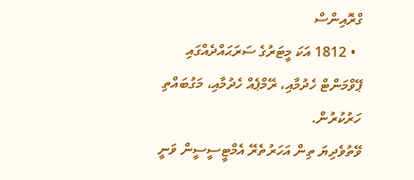ގްރޮއިންސް
  • 1812 އަކަ މީޓަރުގެ ސަރަޙައްދެއްގައި ޕޭވްމަންޓް ހެދުމާއި، ރޭމްޕެއް ހެދުމާއި، މަގުބައްތި ހަރުކުރުން.
ވޭތުވެދިޔަ ތިން އަހަރުތެރޭ އެމްޓީސީސީން ވަނީ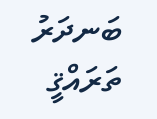ބަނދަރު ތަރައްޤީ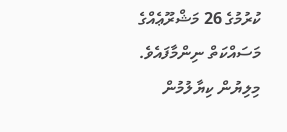ކުރުމުގެ 26 މަޝްރޫޢެއްގެ މަސައްކަތް ނިންމާފައެވެ.
މިލިޔުން ކިޔާލުމުން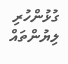ގުޅުންހުރި ލިޔުންތައް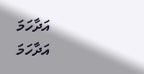އަދާހަމަ
އަދާހަމަ